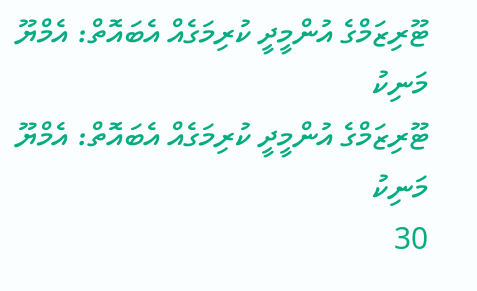ޓޫރިޒަމްގެ އުންމީދީ ކުރިމަގެއް އެބައޮތް: އެމްޔޫ މަނިކު
ޓޫރިޒަމްގެ އުންމީދީ ކުރިމަގެއް އެބައޮތް: އެމްޔޫ މަނިކު
30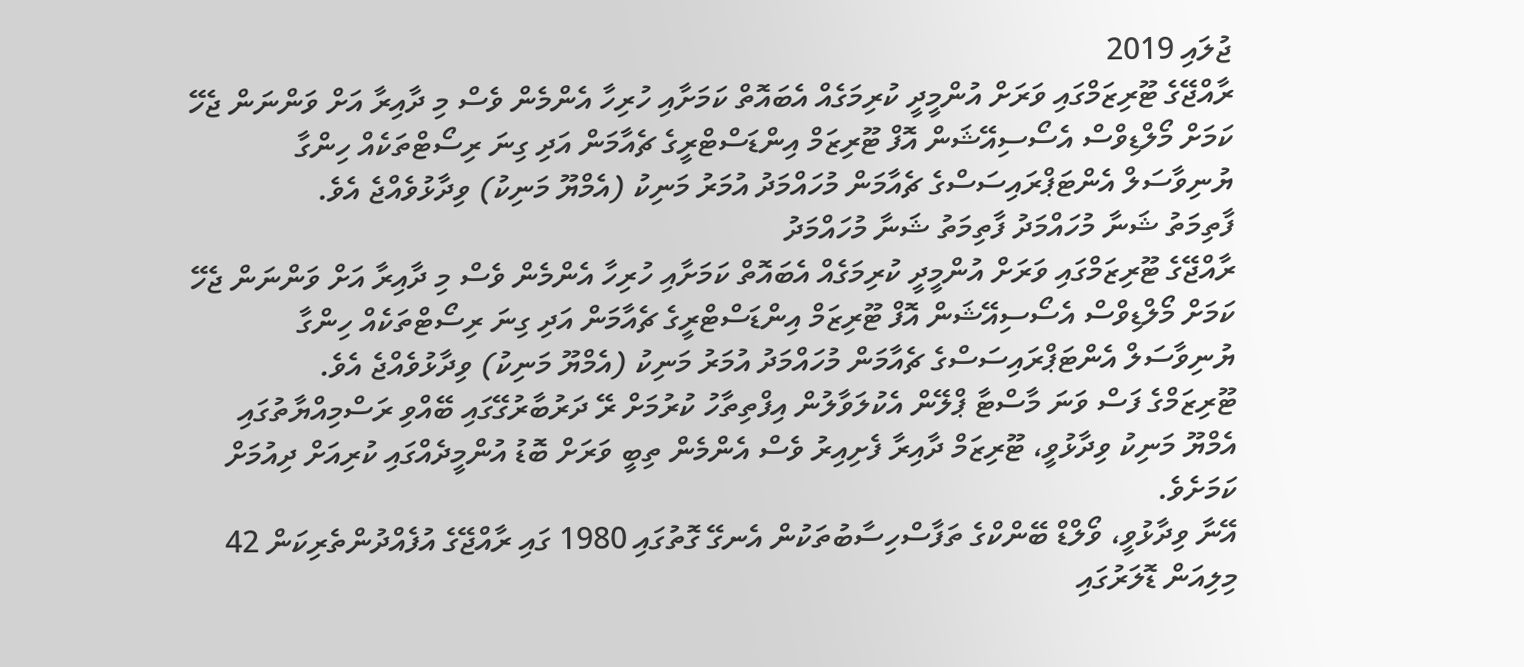ޖުލައި 2019
ރާއްޖޭގެ ޓޫރިޒަމްގައި ވަރަށް އުންމީދީ ކުރިމަގެއް އެބައޮތް ކަމަށާއި ހުރިހާ އެންމެން ވެސް މި ދާއިރާ އަށް ވަންނަން ޖެހޭ ކަމަށް މޯލްޑިވްސް އެސޯސިއޭޝަން އޮފް ޓޫރިޒަމް އިންޑަސްޓްރީގެ ޗެއާމަން އަދި ގިނަ ރިސޯޓްތަކެއް ހިންގާ ޔުނިވާސަލް އެންޓަޕްރައިސަސްގެ ޗެއާމަން މުހައްމަދު އުމަރު މަނިކު (އެމްޔޫ މަނިކު) ވިދާޅުވެއްޖެ އެވެ.
ފާތިމަތު ޝަނާ މުހައްމަދު ފާތިމަތު ޝަނާ މުހައްމަދު
ރާއްޖޭގެ ޓޫރިޒަމްގައި ވަރަށް އުންމީދީ ކުރިމަގެއް އެބައޮތް ކަމަށާއި ހުރިހާ އެންމެން ވެސް މި ދާއިރާ އަށް ވަންނަން ޖެހޭ ކަމަށް މޯލްޑިވްސް އެސޯސިއޭޝަން އޮފް ޓޫރިޒަމް އިންޑަސްޓްރީގެ ޗެއާމަން އަދި ގިނަ ރިސޯޓްތަކެއް ހިންގާ ޔުނިވާސަލް އެންޓަޕްރައިސަސްގެ ޗެއާމަން މުހައްމަދު އުމަރު މަނިކު (އެމްޔޫ މަނިކު) ވިދާޅުވެއްޖެ އެވެ.
ޓޫރިޒަމްގެ ފަސް ވަނަ މާސްޓާ ޕްލޭން އެކުލަވާލުން އިފްތިތާހު ކުރުމަށް ރޭ ދަރުބާރުގޭގައި ބޭއްވި ރަސްމިއްޔާތުގައި އެމްޔޫ މަނިކު ވިދާޅުވީ، ޓޫރިޒަމް ދާއިރާ ފެށިއިރު ވެސް އެންމެން ތިބީ ވަރަށް ބޮޑު އުންމީދެއްގައި ކުރިއަށް ދިއުމަށް ކަމަށެވެ.
އޭނާ ވިދާޅުވީ، ވޯލްޑް ބޭންކްގެ ތަފާސްހިސާބުތަކުން އެނގޭ ގޮތުގައި 1980 ގައި ރާއްޖޭގެ އުފެއްދުންތެރިކަން 42 މިލިއަން ޑޮލަރުގައި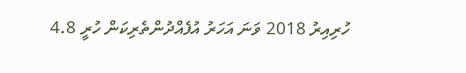ހުރިއިރު 2018 ވަނަ އަހަރު އުފެއްދުންތެރިކަން ހުރީ 4.8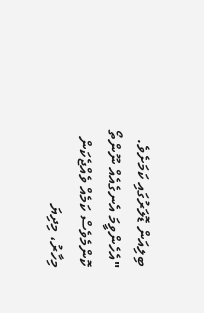ބިލިއަން ޑޮލަރުގައި ކަމަށެވެ.
"އެހެންވީމަ އެނގެއެއް ނޫންތޯ ކޮންމެވެސް ކަމެއް ވެއްޖެކަން މިހާރު، މިދިޔަ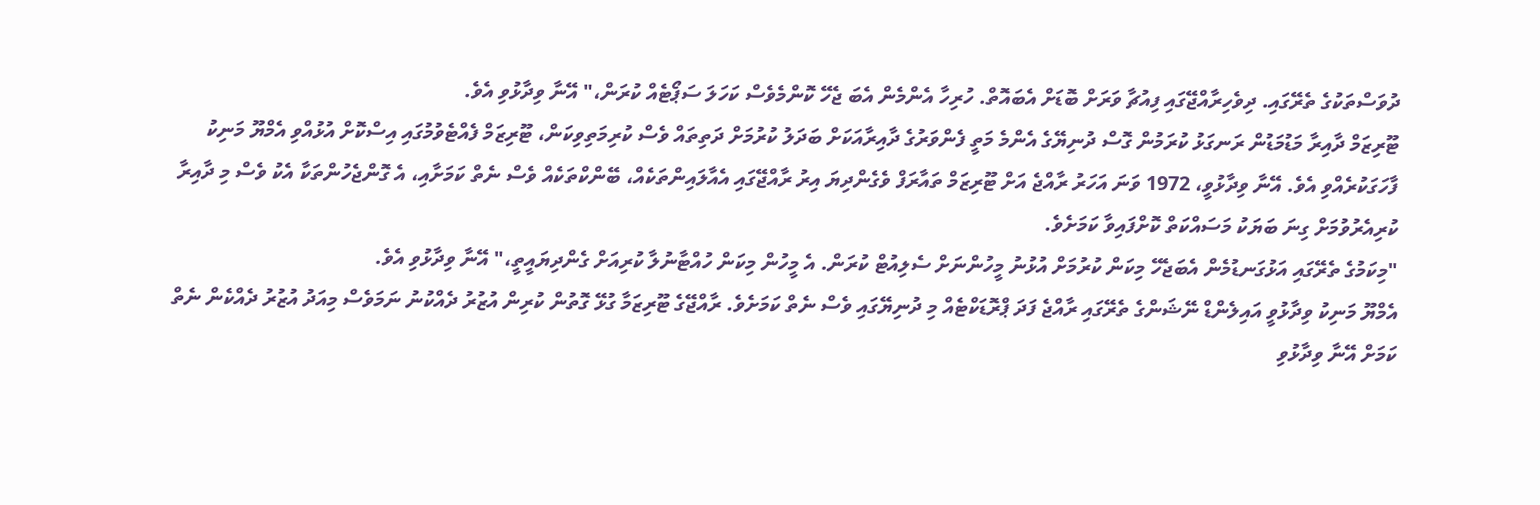ދުވަސްތަކުގެ ތެރޭގައި. ދިވެހިރާއްޖޭގައި ފިއުޗާ ވަރަށް ބޮޑަށް އެބައޮތް. ހުރިހާ އެންމެން އެބަ ޖެހޭ ކޮންމެވެސް ކަހަލަ ސަޕޯޓެއް ކުރަން،" އޭނާ ވިދާޅުވި އެވެ.
ޓޫރިޒަމް ދާއިރާ މަޑުމަޑުން ރަނގަޅު ކުރަމުން ގޮސް ދުނިޔޭގެ އެންމެ މަތީ ފެންވަރުގެ ދާއިރާއަކަށް ބަދަލު ކުރުމަށް ދަތިތައް ވެސް ކުރިމަތިވިކަން، ޓޫރިޒަމް ފެއްޓެވުމުގައި އިސްކޮށް އުޅުއްވި އެމްޔޫ މަނިކު ފާހަގަކުރެއްވި އެވެ. އޭނާ ވިދާޅުވީ، 1972 ވަނަ އަހަރު ރާއްޖެ އަށް ޓޫރިޒަމް ތައާރަފް ވެގެންދިޔަ އިރު ރާއްޖޭގައި އެއާލައިންތަކެއް، ބޭންކްތަކެއް ވެސް ނެތް ކަމަށާއި، އެ ގޮންޖެހުންތަކާ އެކު ވެސް މި ދާއިރާ ކުރިއެރުވުމަށް ގިނަ ބަޔަކު މަސައްކަތް ކޮށްފައިވާ ކަމަށެވެ.
"މިކަމުގެ ތެރޭގައި އަޅުގަނޑުމެން އެބަޖެހޭ މިކަން ކުރުމަށް އުޅުނު މީހުންނަށް ސެލިއުޓް ކުރަން. އެ މީހުން މިކަން ހުއްޓާނުލާ ކުރިއަށް ގެންދިޔައީތީ،" އޭނާ ވިދާޅުވި އެވެ.
އެމްޔޫ މަނިކު ވިދާޅުވީ އައިލެންޑް ނޭޝަންގެ ތެރޭގައި ރާއްޖެ ފަދަ ޕްރޮޑަކްޓެއް މި ދުނިޔޭގައި ވެސް ނެތް ކަމަށެވެ. ރާއްޖޭގެ ޓޫރިޒަމާ ގުޅޭ ގޮތުން ކުރިން އުޒުރު ދެއްކުނު ނަމަވެސް މިއަދު އުޒުރު ދެއްކެން ނެތް ކަމަށް އޭނާ ވިދާޅުވި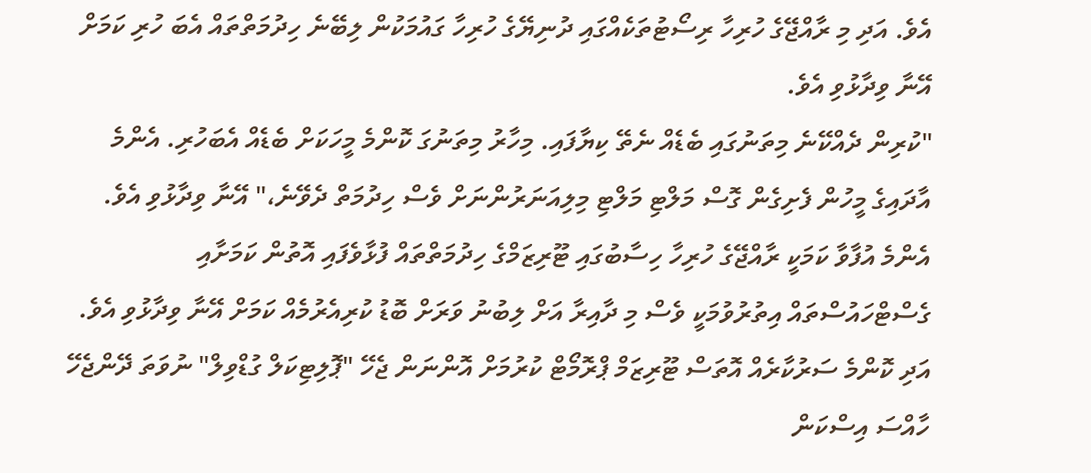އެވެ. އަދި މި ރާއްޖޭގެ ހުރިހާ ރިސޯޓުތަކެއްގައި ދުނިޔޭގެ ހުރިހާ ގައުމަކުން ލިބޭނެ ހިދުމަތްތައް އެބަ ހުރި ކަމަށް އޭނާ ވިދާޅުވި އެވެ.
"ކުރިން ދެއްކޭނެ މިތަނުގައި ބެޑެއް ނެތޭ ކިޔާފައި. މިހާރު މިތަނުގަ ކޮންމެ މީހަކަށް ބެޑެއް އެބަހުރި. އެންމެ އާދައިގެ މީހުން ފެށިގެން ގޮސް މަލްޓި މަލްޓި މިލިއަނަރުންނަށް ވެސް ހިދުމަތް ދެވޭނެ،" އޭނާ ވިދާޅުވި އެވެ.
އެންމެ އުފާވާ ކަމަކީ ރާއްޖޭގެ ހުރިހާ ހިސާބުގައި ޓޫރިޒަމްގެ ހިދުމަތްތައް ފުޅާވެފައި އޮތުން ކަމަށާއި ގެސްޓްހައުސްތައް އިތުރުވުމަކީ ވެސް މި ދާއިރާ އަށް ލިބުނު ވަރަށް ބޮޑު ކުރިއެރުމެއް ކަމަށް އޭނާ ވިދާޅުވި އެވެ. އަދި ކޮންމެ ސަރުކާރެއް އޮތަސް ޓޫރިޒަމް ޕްރޮމޯޓް ކުރުމަށް އޮންނަން ޖެހޭ "ޕޮލިޓިކަލް ގުޑްވިލް" ނުވަތަ ދޭންޖެހޭ ހާއްސަ އިސްކަން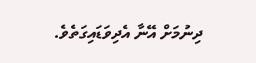ދިނުމަށް އޭނާ އެދިވަޑައިގަތެވެ.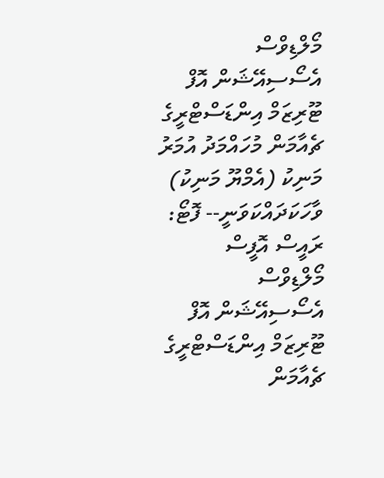މޯލްޑިވްސް އެސޯސިއޭޝަން އޮފް ޓޫރިޒަމް އިންޑަސްޓްރީގެ ޗެއާމަން މުހައްމަދު އުމަރު މަނިކު (އެމްޔޫ މަނިކު) ވާހަކަދައްކަވަނީ-- ފޮޓޯ: ރައީސް އޮފީސް
މޯލްޑިވްސް އެސޯސިއޭޝަން އޮފް ޓޫރިޒަމް އިންޑަސްޓްރީގެ ޗެއާމަން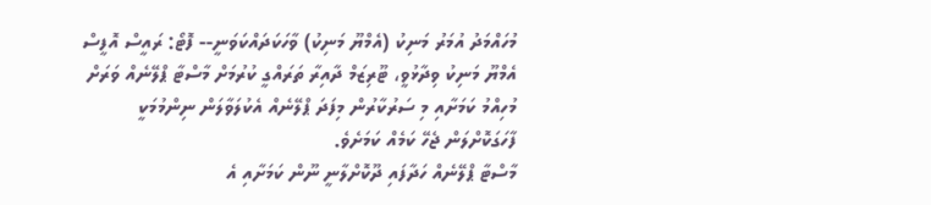މުހައްމަދު އުމަރު މަނިކު (އެމްޔޫ މަނިކު) ވާހަކަދައްކަވަނީ-- ފޮޓޯ: ރައީސް އޮފީސް
އެމްޔޫ މަނިކު ވިދާޅުވީ، ޓޫރިޒަމް ދާއިރާ ތަރައްގީ ކުރުމަށް މާސްޓާ ޕްލޭނެއް ވަރަށް މުހިއްމު ކަމަށާއި މި ސަރުކާރުން މިފަދަ ޕްލޭނެއް އެކުލަވާލަން ނިންމުމަކީ ފާހަގަކޮށްލަން ޖެހޭ ކަމެއް ކަމަށެވެ.
މާސްޓާ ޕްލޭނެއް ހަދާފައި ދޫކޮށްލާނީ ނޫން ކަމަށާއި އެ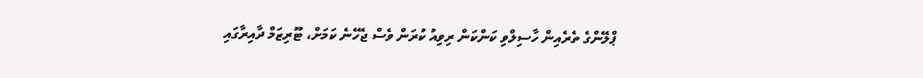ޕްލޭންގެ ތެރެއިން ހާސިލްވި ކަންކަން ރިވިއު ކުރަން ވެސް ޖެހޭނެ ކަމަށް، ޓޫރިޒަމް ދާއިރާގައި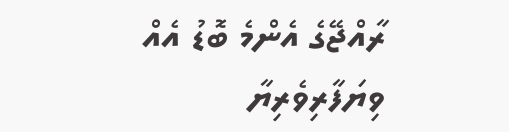ރާއްޖޭގެ އެންމެ ބޮޑު އެއް ވިޔަފާރިވެރިޔާ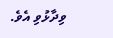ވިދާޅުވި އެވެ.